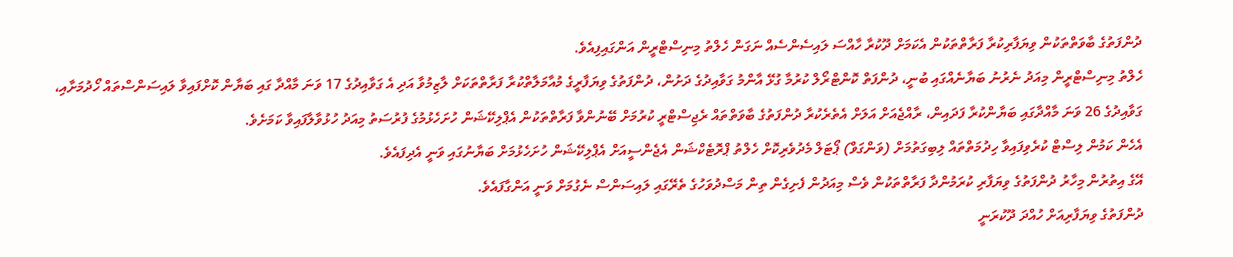ދުންފަތުގެ ބާވަތްތަކުން ވިޔަފާރިކުރާ ފަރާތްތަކުން އެކަމަށް ދޫކުރާ ހާއްސަ ލައިސެންސެއް ނަގަން ހެލްތު މިނިސްޓްރީން އަންގައިފިއެވެ.
ހެލްތު މިނިސްޓްރީން މިއަދު ނެރުނު ބަޔާނެއްގައި ބުނީ، ދުންފަތް ކޮންޓްރޯލް ކުރުމާ ގުޅޭ އާންމު ގަވާއިދުގެ ދަށުން، ދުންފަތުގެ ވިޔަފާރީގެ މުއާމަލާތްކުރާ ފަރާތްތަކަށް ލާޒިމުވާ އަދި އެ ގަވާއިދުގެ 17 ވަނަ މާއްދާ ގައި ބަޔާން ކޮށްފައިވާ ލައިސަންސްތައް ހޯދުމަށާއި، ގަވާއިދުގެ 26 ވަނަ މާއްދާގައި ބަޔާންކުރާ ފަދައިން، ރާއްޖެއަށް އަލަށް އެތެރެކުރާ ދުންފަތުގެ ބާވަތްތައް ރެޖިސްޓްރީ ކުރުމަށް ބޭނުންވާ ފަރާތްތަކުން އެޕްލިކޭޝަން ހުށަހެޅުމުގެ ފުރުސަތު މިއަދު ހުޅުވާލާފައިވާ ކަމަށެވެ.
އެހެން ކަމުން ލިސްޓް ކުރެވިފައިވާ ހިދުމަތްތައް ލިބިގަތުމަށް (ވަންގަވް) ޕޯޓަލް މެދުވެރިކޮށް ހެލްތު ޕްރޮޓެކްޝަން އެޖެންސީއަށް އެޕްލިކޭޝަން ހުށަހެޅުމަށް ބަޔާނުގައި ވަނީ އެދިފައެވެ.
އޭގެ އިތުރުން މިހާރު ދުންފަތުގެ ވިޔަފާރި ކުރަމުންދާ ފަރާތްތަކުން ވެސް މިއަދުން ފެށިގެން ތިން މަސްދުވަހުގެ ތެރޭގައި ލައިސަންސް ނެގުމަށް ވަނީ އަންގާފައެވެ.
ދުންފަތުގެ ވިޔަފާރިއަށް ހުއްދަ ދޫކުރަނީ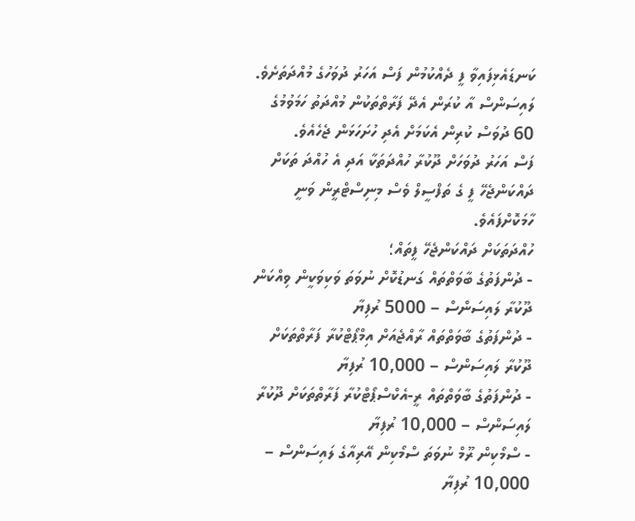ކަނޑައެޅިފައިވާ ފީ ދެއްކުމުން ފަސް އަހަރު ދުވަހުގެ މުއްދަތަށެވެ. ލައިސަންސް އާ ކުރަން އެދޭ ފަރާތްތަކުން މުއްދަތު ހަމަވުމުގެ 60 ދުވަސް ކުރިން އެކަމަށް އެދި ހުށަހަޅަން ޖެހެއެވެ.
ފަސް އަހަރު ދުވަހަށް ދޫކުރާ ހުއްދަތަކާ އަދި އެ ހުއްދަ ތަކަށް ދައްކަންޖެހޭ ފީ ގެ ތަފްސީލް ވެސް މިނިސްޓްރީން ވަނީ ހާމަކޮށްފައެވެ.
ހުއްދަތަކަށް ދައްކަންޖެހޭ ފީތައް؛
- ދުންފަތުގެ ބާވަތްތައް ގަނޑުކޮށް ނުވަތަ ވަކިވަކީން ވިއްކަން ދޫކުރާ ލައިސަންސް – 5000 ރުފިޔާ
- ދުންފަތުގެ ބާވަތްތައް ރާއްޖެއަށް އިމްޕޯޓްކުރާ ފަރާތްތަކަށް ދޫކުރާ ލައިސަންސް – 10,000 ރުފިޔާ
- ދުންފަތުގެ ބާވަތްތައް ރީ-އެކްސްޕޯޓްކުރާ ފަރާތްތަކަށް ދޫކުރާ ލައިސަންސް – 10,000 ރުފިޔާ
- ސްމޯކިން ރޫމް ނުވަތަ ސްމޯކިން އޭރިއާގެ ލައިސަންސް – 10,000 ރުފިޔާ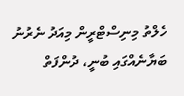ހެލްތު މިނިސްޓްރީން މިއަދު ނެރުނު ބަޔާނެއްގައި ބުނީ، ދުންފަތް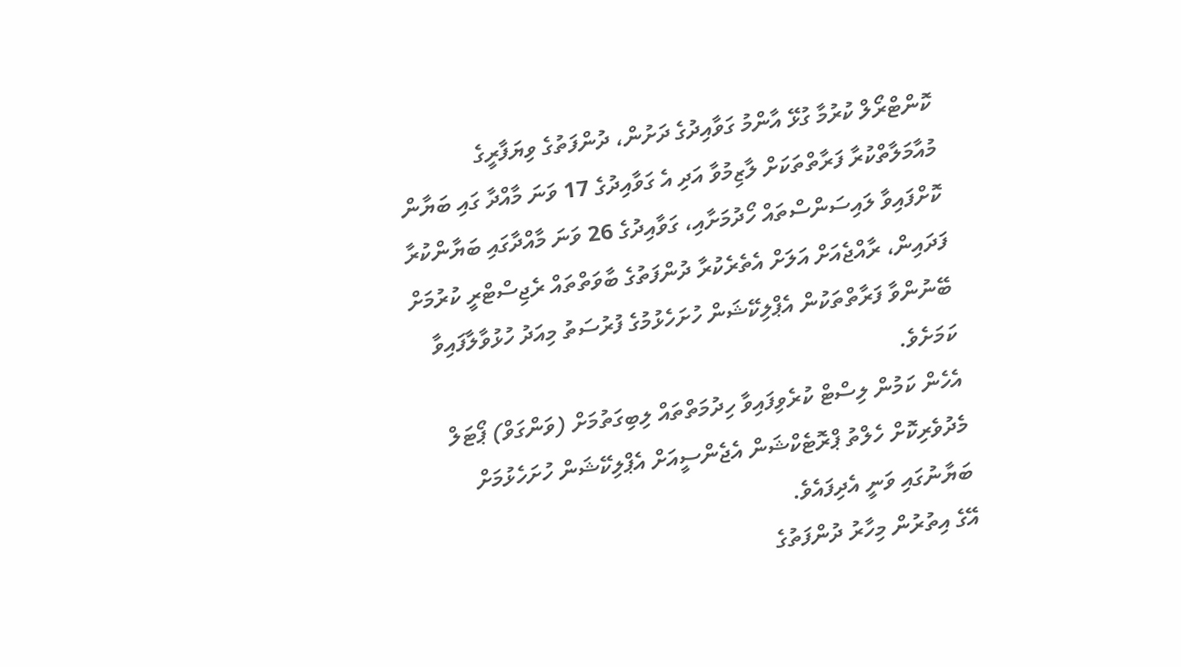ކޮންޓްރޯލް ކުރުމާ ގުޅޭ އާންމު ގަވާއިދުގެ ދަށުން، ދުންފަތުގެ ވިޔަފާރީގެ މުއާމަލާތްކުރާ ފަރާތްތަކަށް ލާޒިމުވާ އަދި އެ ގަވާއިދުގެ 17 ވަނަ މާއްދާ ގައި ބަޔާން ކޮށްފައިވާ ލައިސަންސްތައް ހޯދުމަށާއި، ގަވާއިދުގެ 26 ވަނަ މާއްދާގައި ބަޔާންކުރާ ފަދައިން، ރާއްޖެއަށް އަލަށް އެތެރެކުރާ ދުންފަތުގެ ބާވަތްތައް ރެޖިސްޓްރީ ކުރުމަށް ބޭނުންވާ ފަރާތްތަކުން އެޕްލިކޭޝަން ހުށަހެޅުމުގެ ފުރުސަތު މިއަދު ހުޅުވާލާފައިވާ ކަމަށެވެ.
އެހެން ކަމުން ލިސްޓް ކުރެވިފައިވާ ހިދުމަތްތައް ލިބިގަތުމަށް (ވަންގަވް) ޕޯޓަލް މެދުވެރިކޮށް ހެލްތު ޕްރޮޓެކްޝަން އެޖެންސީއަށް އެޕްލިކޭޝަން ހުށަހެޅުމަށް ބަޔާނުގައި ވަނީ އެދިފައެވެ.
އޭގެ އިތުރުން މިހާރު ދުންފަތުގެ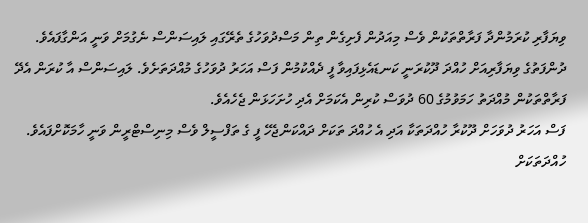ވިޔަފާރި ކުރަމުންދާ ފަރާތްތަކުން ވެސް މިއަދުން ފެށިގެން ތިން މަސްދުވަހުގެ ތެރޭގައި ލައިސަންސް ނެގުމަށް ވަނީ އަންގާފައެވެ.
ދުންފަތުގެ ވިޔަފާރިއަށް ހުއްދަ ދޫކުރަނީ ކަނޑައެޅިފައިވާ ފީ ދެއްކުމުން ފަސް އަހަރު ދުވަހުގެ މުއްދަތަށެވެ. ލައިސަންސް އާ ކުރަން އެދޭ ފަރާތްތަކުން މުއްދަތު ހަމަވުމުގެ 60 ދުވަސް ކުރިން އެކަމަށް އެދި ހުށަހަޅަން ޖެހެއެވެ.
ފަސް އަހަރު ދުވަހަށް ދޫކުރާ ހުއްދަތަކާ އަދި އެ ހުއްދަ ތަކަށް ދައްކަންޖެހޭ ފީ ގެ ތަފްސީލް ވެސް މިނިސްޓްރީން ވަނީ ހާމަކޮށްފައެވެ.
ހުއްދަތަކަށް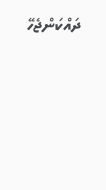ދައްކަންޖެހޭ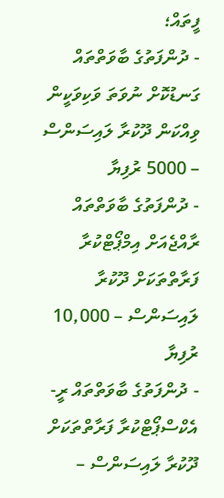ފީތައް؛
- ދުންފަތުގެ ބާވަތްތައް ގަނޑުކޮށް ނުވަތަ ވަކިވަކީން ވިއްކަން ދޫކުރާ ލައިސަންސް – 5000 ރުފިޔާ
- ދުންފަތުގެ ބާވަތްތައް ރާއްޖެއަށް އިމްޕޯޓްކުރާ ފަރާތްތަކަށް ދޫކުރާ ލައިސަންސް – 10,000 ރުފިޔާ
- ދުންފަތުގެ ބާވަތްތައް ރީ-އެކްސްޕޯޓްކުރާ ފަރާތްތަކަށް ދޫކުރާ ލައިސަންސް –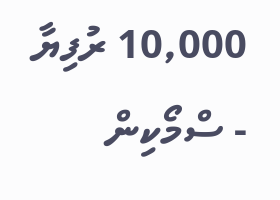10,000 ރުފިޔާ
- ސްމޯކިން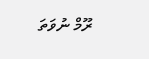ރޫމް ނުވަތަ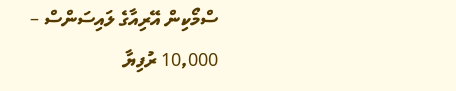ސްމޯކިން އޭރިއާގެ ލައިސަންސް – 10,000 ރުފިޔާ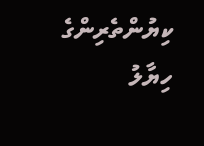ކިޔުންތެރިންގެ ހިޔާލު